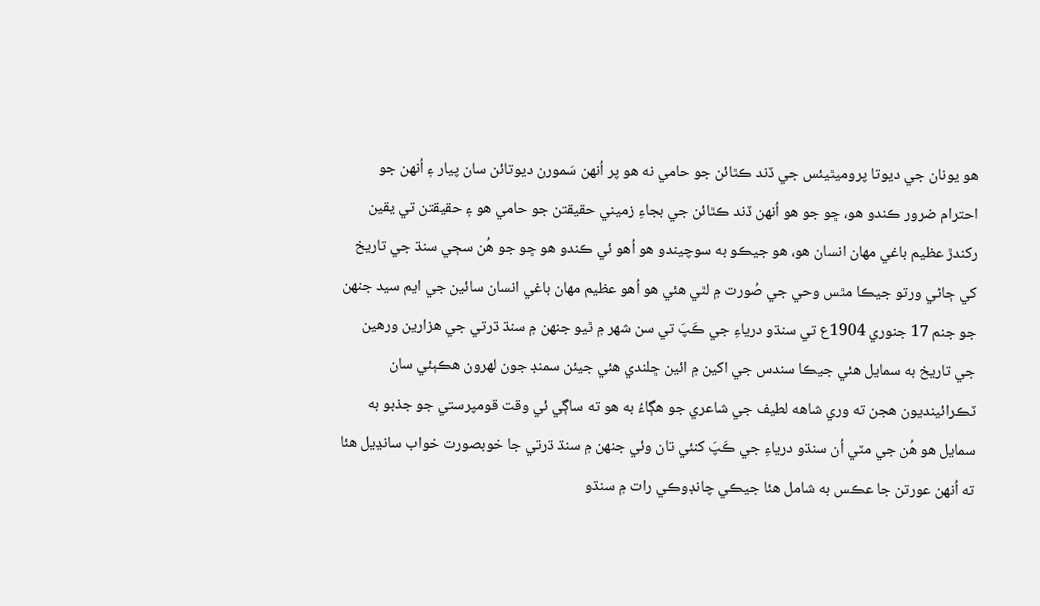ھو يونان جي ديوتا پروميٿيئس جي ڏند ڪٿائن جو حامي نه ھو پر اُنھن سَمورن ديوتائن سان پيار ۽ اُنھن جو احترام ضرور ڪندو ھو، ڇو جو ھو اُنھن ڏند ڪٿائن جي بجاءِ زميني حقيقتن جو حامي ھو ۽ حقيقتن تي يقين رکندڙ عظيم باغي مھان انسان ھو، ھو جيڪو به سوچيندو ھو اُھو ئي ڪندو ھو ڇو جو ھُن سڄي سنڌ جي تاريخ کي ڄاڻي ورتو جيڪا مٿس وحي جي صُورت ۾ لٿي ھئي ھو اُھو عظيم مھان باغي انسان سائين جي ايم سيد جنھن جو جنم 17 جنوري 1904ع تي سنڌو درياءِ جي ڪَپَ تي سن شهر ۾ ٿيو جنهن ۾ سنڌ ڌرتي جي ھزارين ورھين جي تاريخ به سمايل ھئي جيڪا سندس جي اکين ۾ ائين ڇلندي ھئي جيئن سمنڊ جون لھرون ھڪٻئي سان ٽڪرائينديون ھجن ته وري شاھه لطيف جي شاعري جو ھڳاءُ به ھو ته ساڳي ئي وقت قومپرستي جو جذبو به سمايل ھو ھُن جي مٽي اُن سنڌو درياءِ جي ڪَپَ کنئي تان وئي جنھن ۾ سنڌ ڌرتي جا خوبصورت خواب سانڍيل ھئا ته اُنھن عورتن جا عڪس به شامل ھئا جيڪي چانڊوڪي رات ۾ سنڌو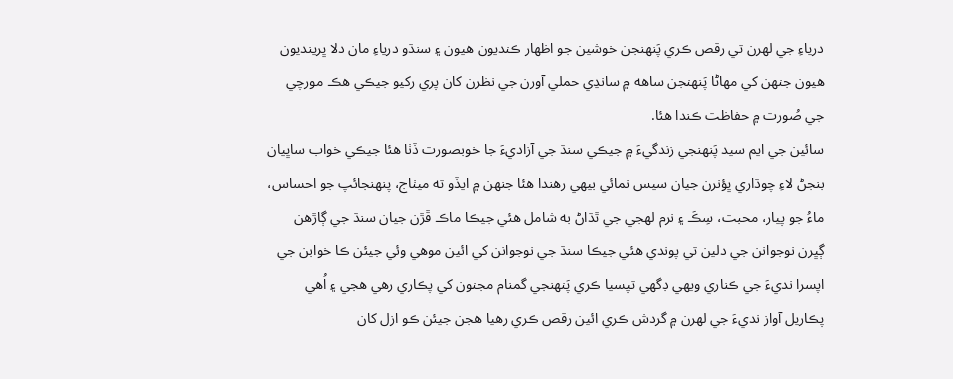درياءِ جي لھرن تي رقص ڪري پَنھنجن خوشين جو اظهار ڪنديون هيون ۽ سنڌو درياءِ مان دلا ڀرينديون ھيون جنھن کي مهاڻا پَنھنجن ساھه ۾ سانڍي حملي آورن جي نظرن کان پري رکيو جيڪي ھڪ مورچي جي صُورت ۾ حفاظت ڪندا هئا.
سائين جي ايم سيد پَنهنجي زندگيءَ ۾ جيڪي سنڌ جي آزاديءَ جا خوبصورت ڏٺا ھئا جيڪي خواب ساڀيان بنجڻ لاءِ چوڌاري ڀؤنرن جيان سيس نمائي بيھي رھندا ھئا جنھن ۾ ايڏو ته ميٺاج، پنھنجائپ جو احساس، ماءُ جو پيار، محبت، سِڪَ ۽ نرم لھجي جي ٿڌاڻ به شامل ھئي جيڪا ماڪ ڦڙن جيان سنڌ جي ڳاڙھن ڳڀرن نوجوانن جي دلين تي پوندي ھئي جيڪا سنڌ جي نوجوانن کي ائين موھي وئي جيئن ڪا خوابن جي اپسرا نديءَ جي ڪناري ويھي ڊگهي تپسيا ڪري پَنھنجي گمنام مجنون کي پڪاري رھي ھجي ۽ اُھي پڪاريل آواز نديءَ جي لھرن ۾ گردش ڪري ائين رقص ڪري رھيا ھجن جيئن ڪو ازل کان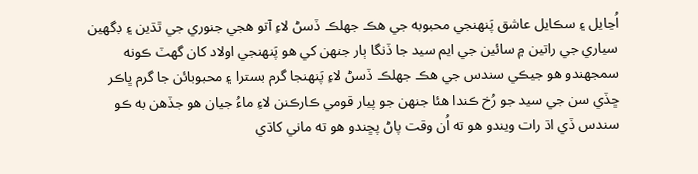اُڃايل ۽ سڪايل عاشق پَنهنجي محبوبه جي ھڪ جھلڪ ڏسڻ لاءِ آتو ھجي جنوري جي ٿڌين ۽ ڊگهين سياري جي راتين ۾ سائين جي ايم سيد جا ڏنگا ٻار جنھن کي ھو پَنھنجي اولاد کان گھٽ ڪونه سمجھندو ھو جيڪي سندس جي ھڪ جھلڪ ڏسڻ لاءِ پَنھنجا گرم بسترا ۽ محبوبائن جا گرم ڀاڪر ڇڏي سن جي سيد جو رُخ ڪندا هئا جنھن جو پيار قومي ڪارڪنن لاءِ ماءُ جيان ھو جڏھن به ڪو سندس ڏي اڌ رات ويندو ھو ته اُن وقت پاڻ پڇندو هو ته ماني کاڌي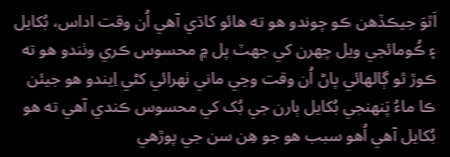اَٿوَ جيڪڏهن ڪو چوندو هو ته ھائو کاڌي آھي اُن وقت اداس، بُکايل ۽ ڪُومائجي ويل چھرن کي جھٽ پل ۾ محسوس ڪري وٺندو ھو ته ڪوڙ ٿو ڳالهائي پاڻ اُن وقت وڃي ماني ٺھرائي کڻي اِيندو ھو جيئن ڪا ماءُ پَنھنجي بُکايل ٻارن جي بُک کي محسوس ڪندي آهي ته ھو بُکايل آهي اُھو سبب ھو جو ھِن سن جي پوڙهي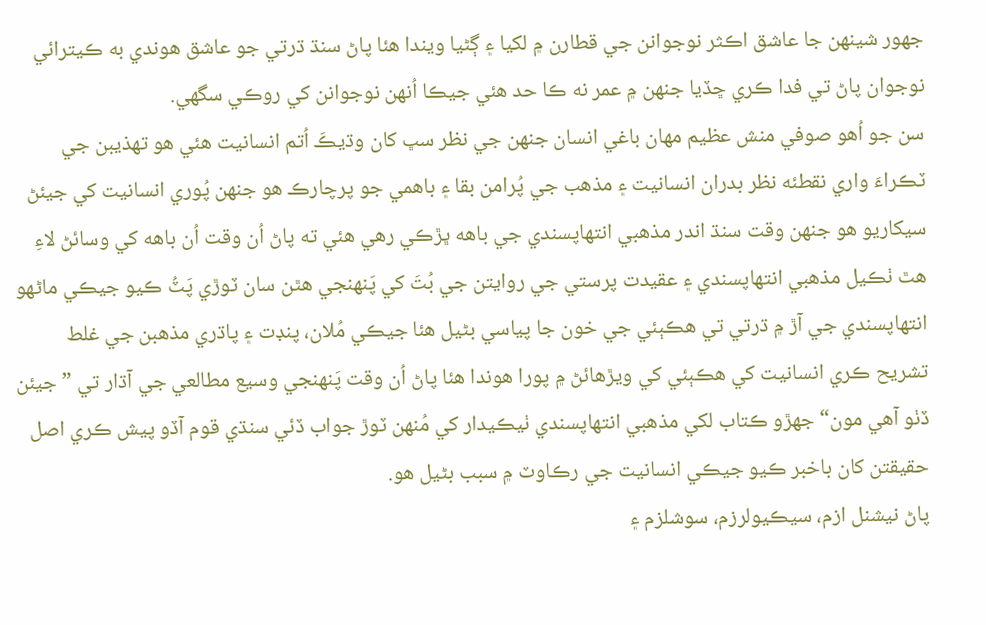جھور شينھن جا عاشق اڪثر نوجوانن جي قطارن ۾ لکيا ۽ ڳڻيا ويندا ھئا پاڻ سنڌ ڌرتي جو عاشق ھوندي به ڪيترائي نوجوان پاڻ تي فدا ڪري ڇڏيا جنھن ۾ عمر نه ڪا حد ھئي جيڪا اُنھن نوجوانن کي روڪي سگهي.
سن جو اُھو صوفي منش عظيم مھان باغي انسان جنهن جي نظر سڀ کان وڌيڪَ اُتم انسانيت ھئي ھو تھذيبن جي ٽڪراءَ واري نقطئه نظر بدران انسانيت ۽ مذھب جي پُرامن بقا ۽ باھمي جو پرچارڪ هو جنھن پُوري انسانيت کي جيئڻ سيکاريو ھو جنھن وقت سنڌ اندر مذھبي انتھاپسندي جي باهه ڀڙڪي رھي ھئي ته پاڻ اُن وقت اُن باھه کي وسائڻ لاءِ ھٿ ٺڪيل مذھبي انتھاپسندي ۽ عقيدت پرستي جي روايتن جي بُتَ کي پَنھنجي ھٿن سان ٽوڙي پَٽُ ڪيو جيڪي ماڻهو انتهاپسندي جي آڙ ۾ ڌرتي تي ھڪٻئي جي خون جا پياسي بڻيل ھئا جيڪي مُلان، پنڊت ۽ پاڌري مذھبن جي غلط تشريح ڪري انسانيت کي ھڪٻئي کي ويڙهائڻ ۾ پورا ھوندا ھئا پاڻ اُن وقت پَنھنجي وسيع مطالعي جي آڌار تي ”جيئن ڏٺو آهي مون“ جھڙو ڪتاب لکي مذھبي انتھاپسندي ٺيڪيدار کي مُنھن ٽوڙ جواب ڏئي سنڌي قوم آڏو پيش ڪري اصل حقيقتن کان باخبر ڪيو جيڪي انسانيت جي رڪاوٽ ۾ سبب بڻيل هو.
پاڻ نيشنل ازم، سيڪيولرزم، سوشلزم ۽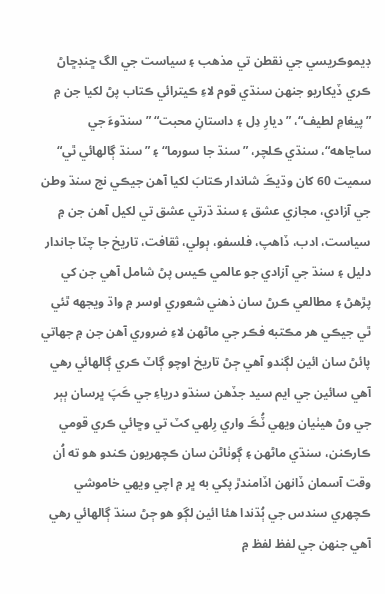ڊيموڪريسي جي نقطن تي مذھب ۽ سياست جي الگ ڇنڊڇاڻ ڪري ڏيکاريو جنهن سنڌي قوم لاءِ ڪيترائي ڪتاب پڻ لکيا جن ۾ ”پيغامِ لطيف“، ”ديارِ دِل ۽ داستانِ محبت“ ”سنڌوءَ جي ساڃاهه“، سنڌي ڪلچر، ”سنڌ جا سورما“ ۽ ”سنڌ ڳالھائي ٿي“ سميت 60 کان وڌيڪَ شاندار ڪتابَ لکيا آهن جيڪي نج سنڌ وطن جي آزادي، مجازي عشق ۽ سنڌ ڌرتي عشق تي لکيل آهن جن ۾ سياست، ادب، ڏاھپ، فلسفو، ٻولي، ثقافت، تاريخ جا چٽا جاندار دليل ۽ سنڌ جي آزادي جو عالمي ڪيس پڻ شامل آهي جن کي پڙھڻ ۽ مطالعي ڪرڻ سان ذھني شعوري اوسر ۾ واڌ ويجھه ٿئي ٿي جيڪي ھر مڪتبه فڪر جي ماڻهن لاءِ ضروري آهن جن ۾ جھاتي پائڻ سان ائين لڳندو آهي ڄڻ تاريخ اوچو ڳاٽ ڪري ڳالھائي رھي آهي سائين جي ايم سيد جڏھن سنڌو درياءِ جي ڪَپَ ڀرسان ٻٻر جي وڻ ھيٺيان ويھي ٽُڪَ واري رِلهي کٽ تي وڇائي ڪري قومي ڪارڪنن، سنڌي ماڻهن ۽ ڳوٺاڻن سان ڪچهريون ڪندو ھو ته اُن وقت آسمان ڏانهن اڏامندڙ پکي به ڀر ۾ اچي ويھي خاموشي ڪچھري سندس جي ٻُڌندا ھئا ائين لڳو ھو ڄڻ سنڌ ڳالھائي رھي آھي جنھن جي لفظ لفظ ۾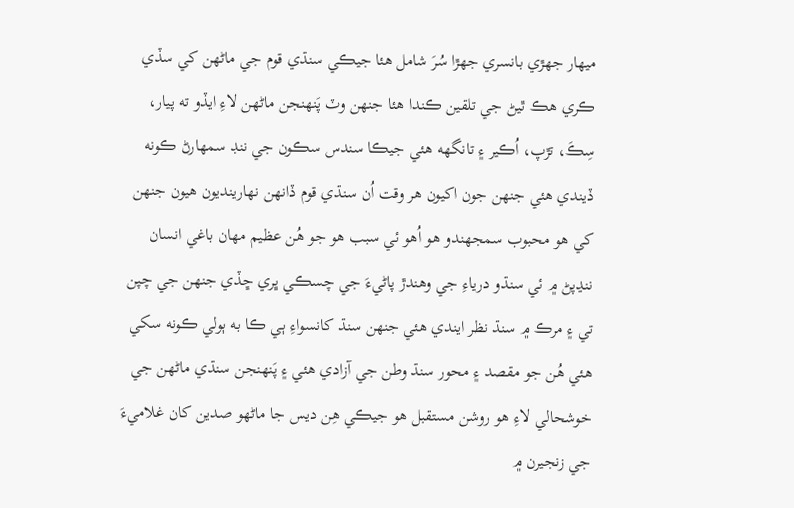ميھار جھڙي بانسري جھڙا سُرَ شامل ھئا جيڪي سنڌي قوم جي ماڻهن کي سڏي ڪري ھڪ ٿيڻ جي تلقين ڪندا هئا جنھن وٽ پَنھنجن ماڻهن لاءِ ايڏو ته پيار، سِڪَ، تڙپ، اُڪير ۽ تانگهه ھئي جيڪا سندس سڪون جي ننڊ سمهارڻ ڪونه ڏيندي ھئي جنھن جون اکيون ھر وقت اُن سنڌي قوم ڏانھن نھارينديون ھيون جنھن کي ھو محبوب سمجھندو ھو اُھو ئي سبب هو جو ھُن عظيم مھان باغي انسان ننڍپڻ ۾ ئي سنڌو درياءِ جي وھندڙ پاڻيءَ جي چسڪي ڀري ڇڏي جنھن جي چپن تي ۽ مرڪ ۾ سنڌ نظر ايندي ھئي جنھن سنڌ کانسواءِ ٻي ڪا به ٻولي ڪونه سکي ھئي ھُن جو مقصد ۽ محور سنڌ وطن جي آزادي ھئي ۽ پَنھنجن سنڌي ماڻهن جي خوشحالي لاءِ ھو روشن مستقبل ھو جيڪي ھِن ديس جا ماڻهو صدين کان غلاميءَ جي زنجيرن ۾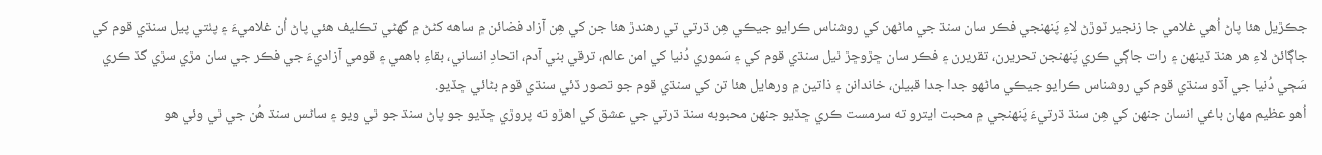جڪڙيل ھئا پاڻ اُھي غلامي جا زنجير ٽوڙڻ لاءِ پَنھنجي فڪر سان سنڌ جي ماڻهن کي روشناس ڪرايو جيڪي ھِن ڌرتي تي رھندڙ ھئا جن کي ھِن آزاد فضائن ۾ ساھه کڻڻ ۾ گھڻي تڪليف ھئي پاڻ اُن غلاميءَ ۽ پٺتي پيل سنڌي قوم کي جاڳائڻ لاءِ ھر ھنڌ ڏينھن ۽ رات جاڳي ڪري پَنهنجن تحريرن، تقريرن ۽ فڪر سان ڇڙوڇڙ ٿيل سنڌي قوم کي ۽ سَموري دُنيا کي امن عالم، ترقي بني آدم، اتحادِ انساني، بقاءِ باھمي ۽ قومي آزاديءَ جي فڪر جي سان مڙي سڙي گڏ ڪري سَڄي دُنيا جي آڏو سنڌي قوم کي روشناس ڪرايو جيڪي ماڻهو جدا جدا قبيلن، خاندانن ۽ ذاتين ۾ ورهايل هئا تن کي سنڌي قوم جو تصور ڏئي سنڌي قوم بڻائي ڇڏيو.
اُھو عظيم مھان باغي انسان جنهن کي ھِن سنڌ ڌرتيءَ پَنهنجي ۾ محبت ايترو ته سرمست ڪري ڇڏيو جنھن محبوبه سنڌ ڌرتي جي عشق کي اھڙو ته پروڙي ڇڏيو جو پاڻ سنڌ جو ٿي ويو ۽ ساڻس سنڌ ھُن جي ٿي وئي ھو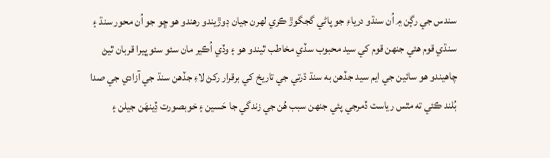سندس جي رڳن ۾ اُن سنڌو درياءِ جو پاڻي گجگوڙ ڪري لھرن جيان ڊوڙيندو رھندو ھو ڇو جو اُن محور سنڌ ۽ سنڌي قوم ھئي جنھن قوم کي سيد محبوب سڏي مخاطب ٿيندو ھو ۽ وڏي اُڪير مان سئو سئو ڀيرا قربان ٿيڻ چاهيندو هو سائين جي ايم سيد جڏهن به سنڌ ڌرتي جي تاريخ کي برقرار رکڻ لاءِ جڏهن سنڌ جي آزادي جي صدا بُلند ڪئي ته مٿس رياست ڏمرجي پئي جنھن سبب ھُن جي زندگي جا حَسين ۽ خوبصورت ڏِينهَن جيلن ۽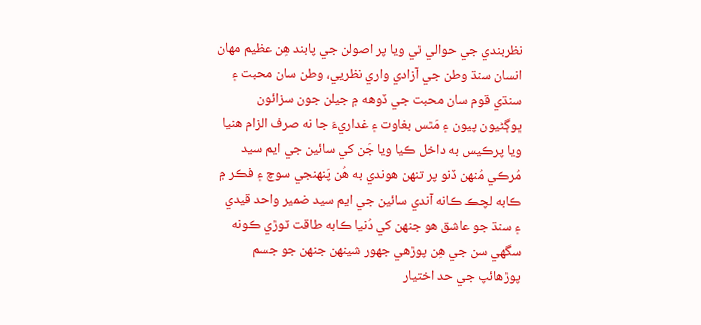نظربندي جي حوالي ٿي ويا پر اصولن جي پابند ھِن عظيم مھان انسان سنڌ وطن جي آزادي واري نظريي، وطن سان محبت ۽ سنڌي قوم سان محبت جي ڏوھه ۾ جيلن جون سزائون ڀوڳڻيون پيون ۽ مَٿس بغاوت ۽ غداريءَ جا نه صرف الزام هنيا ويا پرڪيس به داخل ڪيا ويا جَن کي سائين جي ايم سيد مُرڪي مُنهن ڏنو پر تنھن ھوندي به ھُن پَنھنجي سوچ ۽ فڪر ۾ ڪابه لچڪ ڪانه آندي سائين جي ايم سيد ضمير واحد قيدي ۽ سنڌ جو عاشق هو جنھن کي دُنيا ڪابه طاقت ٽوڙي ڪونه سگهي سن جي ھِن پوڙهي جھور شينھن جنھن جو جسم پوڙھائپ جي حد اختيار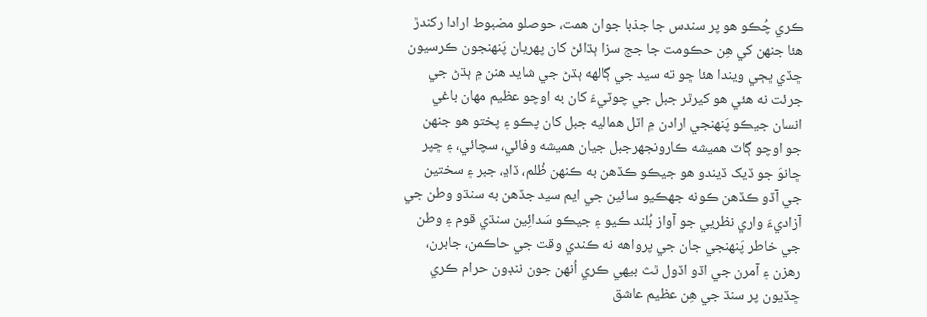ڪري چُڪو هو پر سندس جا جذبا جوان ھمت، حوصلو مضبوط ارادا رکندڙ ھئا جنھن کي ھِن حڪومت جا جج سزا ٻڌائڻ کان پھريان پَنھنجون ڪرسيون ڇڏي ڀڄي ويندا ھئا ڇو ته سيد جي ڳالهه ٻڌڻ جي شايد ھنن ۾ ٻڌڻ جي جرئت نه هئي ھو کيرٿر جبل جي چوٽيءَ کان به اوچو عظيم مھان باغي انسان جيڪو پَنهنجي ارادن ۾ اٽل هماليه جبل کان پڪو ۽ پختو ھو جنھن جو اوچو ڳاٽ ھميشه ڪارونجهرجبل جيان ھميشه وفائي، سچائي، ۽ ڇپر ڇانوَ جو ڏيک ڏيندو ھو جيڪو ڪڏهن به ڪنهن ظُلم، ڏاڍ، جبر ۽ سختين جي آڏو ڪڏهن ڪونه جھڪيو سائين جي ايم سيد جڏهن به سنڌو وطن جي آزاديءَ واري نظريي جو آواز بُلند ڪيو ۽ جيڪو سَدائِين سنڌي قوم ۽ وطن جي خاطر پَنھنجي جان جي پرواهه نه ڪندي وقت جي حاڪمن، جابرن، رھزن ۽ آمرن جي اڏو اڏول ٿث بيھي ڪري اُنھن جون ننڊون حرام ڪري ڇڏيون پر سنڌ جي ھِن عظيم عاشق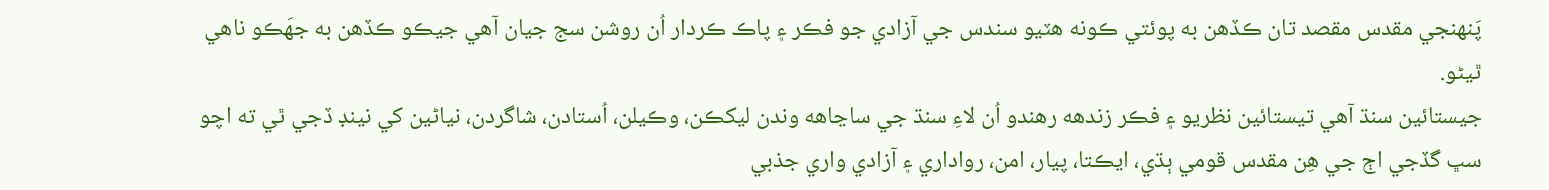پَنهنجي مقدس مقصد تان ڪڏهن به پوئتي ڪونه ھٽيو سندس جي آزادي جو فڪر ۽ پاڪ ڪردار اُن روشن سج جيان آهي جيڪو ڪڏهن به جهَڪو ناھي ٿيڻو.
جيستائين سنڌ آھي تيستائين نظريو ۽ فڪر زندھه رھندو اُن لاءِ سنڌ جي ساڃاهه وندن ليکڪن، وڪيلن، اُستادن، شاگردن، نياڻين کي نينڊ ڏجي ٿي ته اچو سڀ گڏجي اڄ جي ھِن مقدس قومي ٻڌي، ايڪتا، پيار، امن، رواداري ۽ آزادي واري جذبي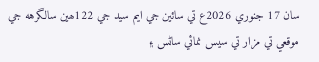سان 17 جنوري 2026ع تي سائين جي ايم سيد جي 122ھين سالگرهه جي موقعي تي مزار تي سيس نمائي ساڻس ۽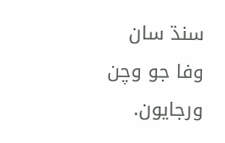سنڌ سان وفا جو وچن ورجايون.